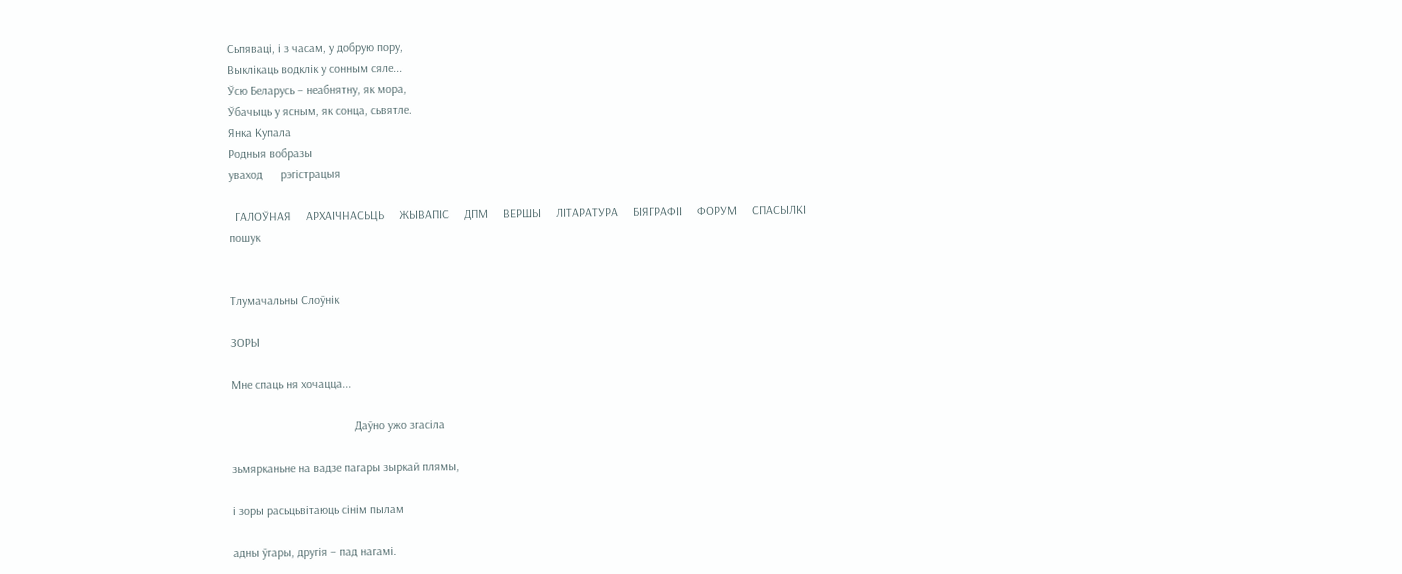Сьпяваці, і з часам, у добрую пору,
Выклікаць водклік у сонным сяле...
Ўсю Беларусь – неабнятну, як мора,
Ўбачыць у ясным, як сонца, сьвятле.
Янка Купала
Родныя вобразы
уваход      рэгiстрацыя

  ГАЛОЎНАЯ     АРХАІЧНАСЬЦЬ     ЖЫВАПІС     ДПМ     ВЕРШЫ     ЛІТАРАТУРА     БІЯГРАФІІ     ФОРУМ     СПАСЫЛКІ
пошук


Тлумачальны Слоўнік

ЗОРЫ

Мне спаць ня хочацца...

                                         Даўно ужо згасіла

зьмярканьне на вадзе пагары зыркай плямы,

і зоры расьцьвітаюць сінім пылам

адны ўгары, другія – пад нагамі.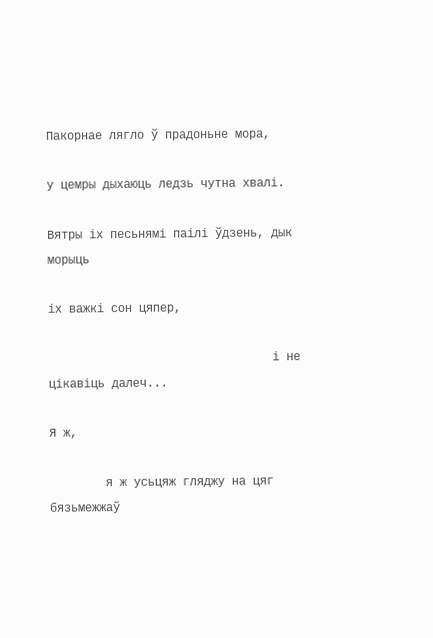Пакорнае лягло ў прадоньне мора,

у цемры дыхаюць ледзь чутна хвалі.

Вятры іх песьнямі паілі ўдзень, дык морыць

іх важкі сон цяпер,

                                і не цікавіць далеч...

Я ж,

        я ж усьцяж гляджу на цяг бязьмежжаў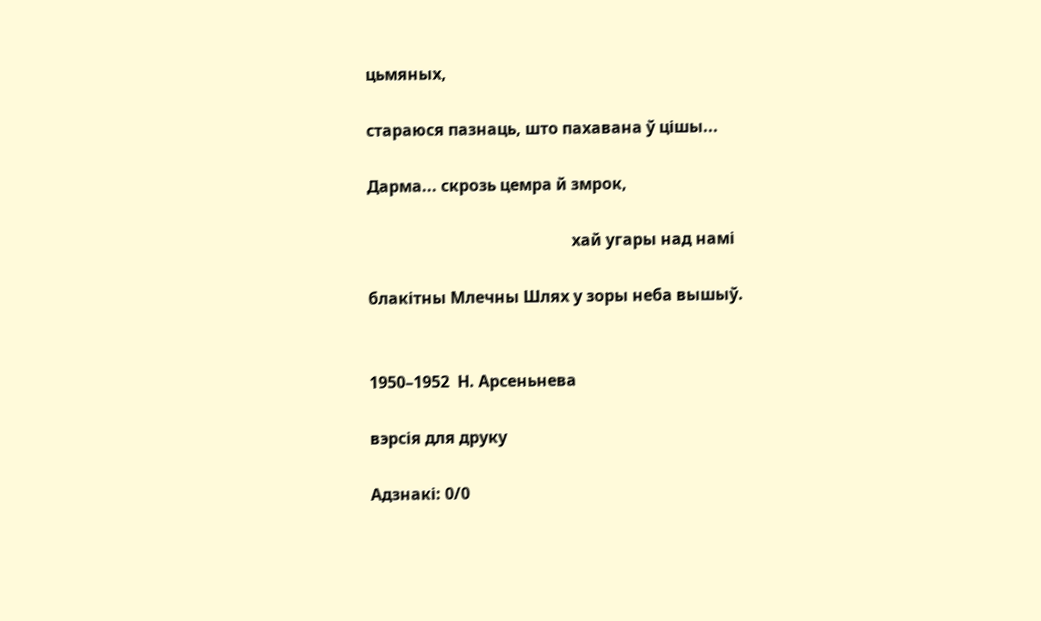цьмяных,

стараюся пазнаць, што пахавана ў цішы...

Дарма... скрозь цемра й змрок,

                                                   хай угары над намі

блакітны Млечны Шлях у зоры неба вышыў.


1950–1952  Н. Арсеньнева

вэрсія для друку

Адзнакi: 0/0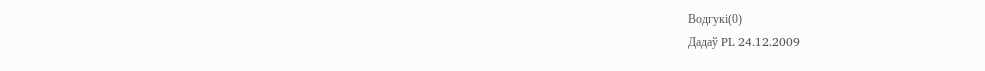Водгукі(0)
Дадаў PL 24.12.2009